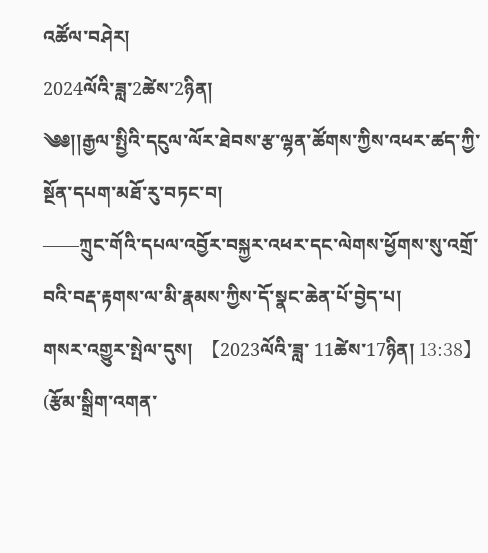འཚོལ་བཤེར།
2024ལོའི་ཟླ་2ཚེས་2ཉིན།
༄༅།།རྒྱལ་སྤྱིའི་དངུལ་ལོར་ཐེབས་རྩ་ལྷན་ཚོགས་ཀྱིས་འཕར་ཚད་ཀྱི་སྔོན་དཔག་མཐོ་རུ་བཏང་བ།
——ཀྲུང་གོའི་དཔལ་འབྱོར་བསྐྱར་འཕར་དང་ལེགས་ཕྱོགས་སུ་འགྲོ་བའི་བརྡ་རྟགས་ལ་མི་རྣམས་ཀྱིས་དོ་སྣང་ཆེན་པོ་བྱེད་པ།
གསར་འགྱུར་སྤེལ་དུས།  【2023ལོའི་ཟླ་ 11ཚེས་17ཉིན། 13:38】   (རྩོམ་སྒྲིག་འགན་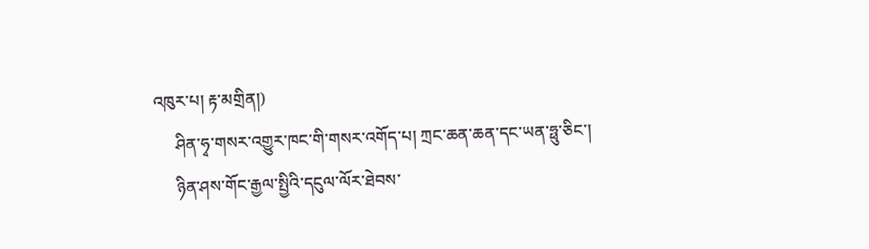འཁུར་པ། རྟ་མགྲིན།)
     ཤིན་ཧྭ་གསར་འགྱུར་ཁང་གི་གསར་འགོད་པ། ཀྲང་ཆན་ཆན་དང་ཡན་ཧྥུ་ཅིང་།
     ཉིན་ཤས་གོང་རྒྱལ་སྤྱིའི་དངུལ་ལོར་ཐེབས་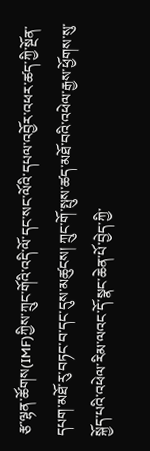རྩ་ལྷན་ཚོགས(IMF)ཀྱིས་ཀྲུང་གོའི་འདི་ལོ་དང་སང་ལོའི་དཔལ་འབྱོར་འཕར་ཚད་ཀྱི་སྔོན་དཔག་མཐོ་རུ་བཏང་བ་དང་དུས་མཚུངས། ཀྲུང་གོ་སྤུས་ཚད་མཐོ་བའི་འཕེལ་རྒྱས་ཕྱོགས་སུ་སྐྱོད་པའི་འཕེལ་རིམ་ལའང་དོ་སྣང་ཆེན་པོ་བྱེད་ཀྱི་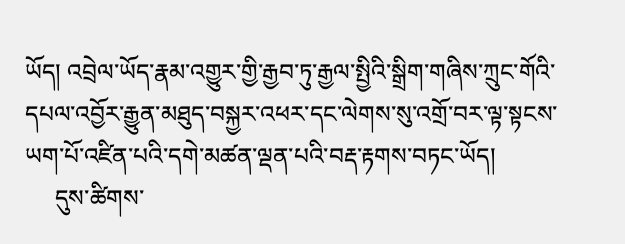ཡོད། འབྲེལ་ཡོད་རྣམ་འགྱུར་གྱི་རྒྱབ་ཏུ་རྒྱལ་སྤྱིའི་སྒྲིག་གཞིས་ཀྲུང་གོའི་དཔལ་འབྱོར་རྒྱུན་མཐུད་བསྐྱར་འཕར་དང་ལེགས་སུ་འགྲོ་བར་ལྟ་སྟངས་ཡག་པོ་འཛིན་པའི་དགེ་མཚན་ལྡན་པའི་བརྡ་རྟགས་བཏང་ཡོད།
     དུས་ཚིགས་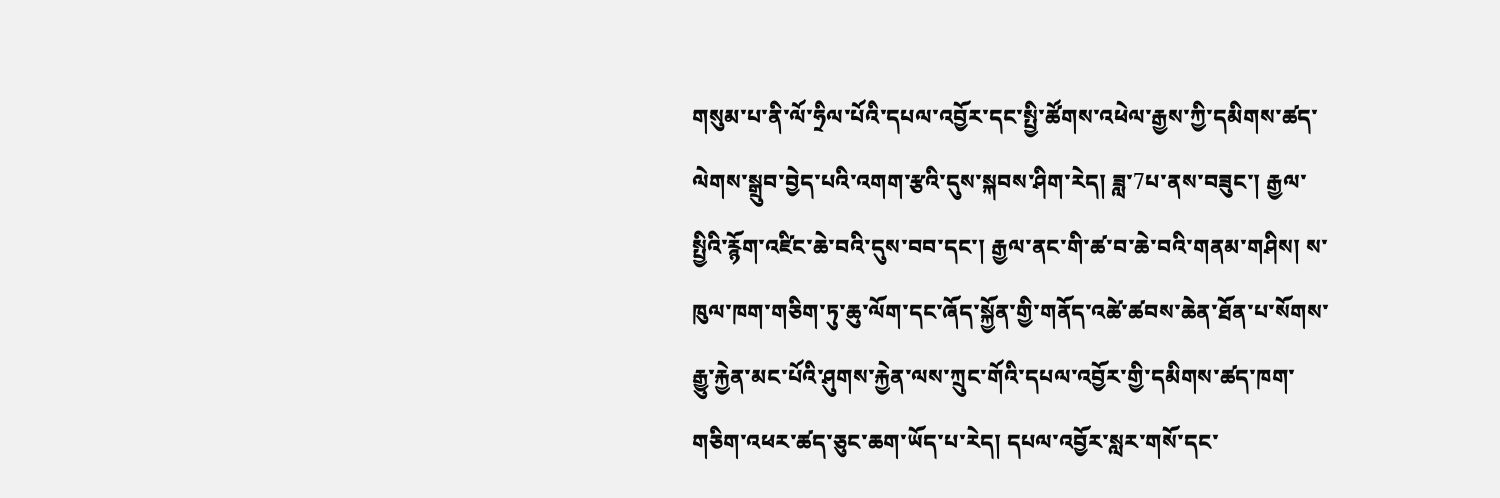གསུམ་པ་ནི་ལོ་ཧྲིལ་པོའི་དཔལ་འབྱོར་དང་སྤྱི་ཚོགས་འཕེལ་རྒྱས་ཀྱི་དམིགས་ཚད་ལེགས་སྒྲུབ་བྱེད་པའི་འགག་རྩའི་དུས་སྐབས་ཤིག་རེད། ཟླ་7པ་ནས་བཟུང་། རྒྱལ་སྤྱིའི་རྙོག་འཛིང་ཆེ་བའི་དུས་བབ་དང་། རྒྱལ་ནང་གི་ཚ་བ་ཆེ་བའི་གནམ་གཤིས། ས་ཁུལ་ཁག་གཅིག་ཏུ་ཆུ་ལོག་དང་ཞོད་སྐྱོན་གྱི་གནོད་འཚེ་ཚབས་ཆེན་ཐོན་པ་སོགས་རྒྱུ་རྐྱེན་མང་པོའི་ཤུགས་རྐྱེན་ལས་ཀྲུང་གོའི་དཔལ་འབྱོར་གྱི་དམིགས་ཚད་ཁག་གཅིག་འཕར་ཚད་ཅུང་ཆག་ཡོད་པ་རེད། དཔལ་འབྱོར་སླར་གསོ་དང་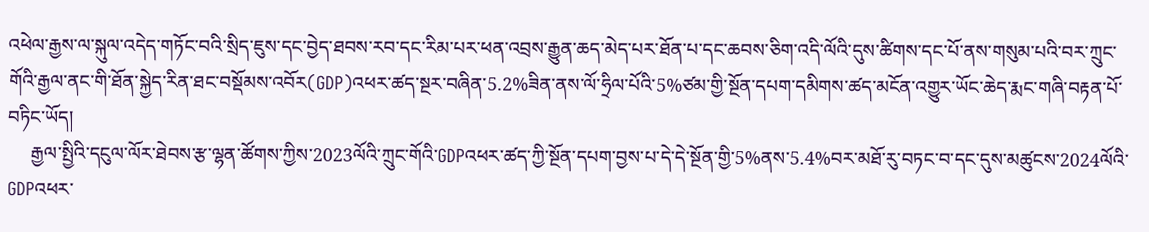འཕེལ་རྒྱས་ལ་སྐུལ་འདེད་གཏོང་བའི་སྲིད་ཇུས་དང་བྱེད་ཐབས་རབ་དང་རིམ་པར་ཕན་འབྲས་རྒྱུན་ཆད་མེད་པར་ཐོན་པ་དང་ཆབས་ཅིག་འདི་ལོའི་དུས་ཚིགས་དང་པོ་ནས་གསུམ་པའི་བར་ཀྲུང་གོའི་རྒྱལ་ནང་གི་ཐོན་སྐྱེད་རིན་ཐང་བསྡོམས་འབོར(GDP)འཕར་ཚད་སྔར་བཞིན་5.2%ཟིན་ནས་ལོ་ཧྲིལ་པོའི་5%ཙམ་གྱི་སྔོན་དཔག་དམིགས་ཚད་མངོན་འགྱུར་ཡོང་ཆེད་རྨང་གཞི་བརྟན་པོ་བཏིང་ཡོད།
     རྒྱལ་སྤྱིའི་དངུལ་ལོར་ཐེབས་རྩ་ལྷན་ཚོགས་ཀྱིས་2023ལོའི་ཀྲུང་གོའི་GDPའཕར་ཚད་ཀྱི་སྔོན་དཔག་བྱས་པ་དེ་དེ་སྔོན་གྱི་5%ནས་5.4%བར་མཐོ་རུ་བཏང་བ་དང་དུས་མཚུངས་2024ལོའི་GDPའཕར་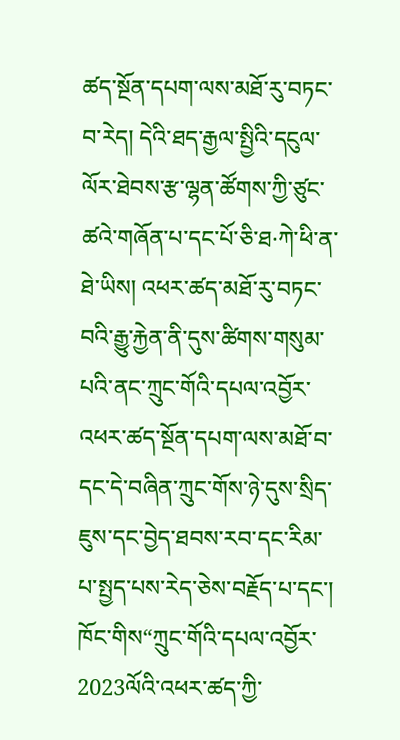ཚད་སྔོན་དཔག་ལས་མཐོ་རུ་བཏང་བ་རེད། དེའི་ཐད་རྒྱལ་སྤྱིའི་དངུལ་ལོར་ཐེབས་རྩ་ལྷན་ཚོགས་ཀྱི་ཙུང་ཚའེ་གཞོན་པ་དང་པོ་ཅི་ཐ·ཀེ་ཕི་ན་ཐེ་ཡིས། འཕར་ཚད་མཐོ་རུ་བཏང་བའི་རྒྱུ་རྐྱེན་ནི་དུས་ཚིགས་གསུམ་པའི་ནང་ཀྲུང་གོའི་དཔལ་འབྱོར་འཕར་ཚད་སྔོན་དཔག་ལས་མཐོ་བ་དང་དེ་བཞིན་ཀྲུང་གོས་ཉེ་དུས་སྲིད་ཇུས་དང་བྱེད་ཐབས་རབ་དང་རིམ་པ་སྤྱད་པས་རེད་ཅེས་བརྗོད་པ་དང་། ཁོང་གིས“ཀྲུང་གོའི་དཔལ་འབྱོར་2023ལོའི་འཕར་ཚད་ཀྱི་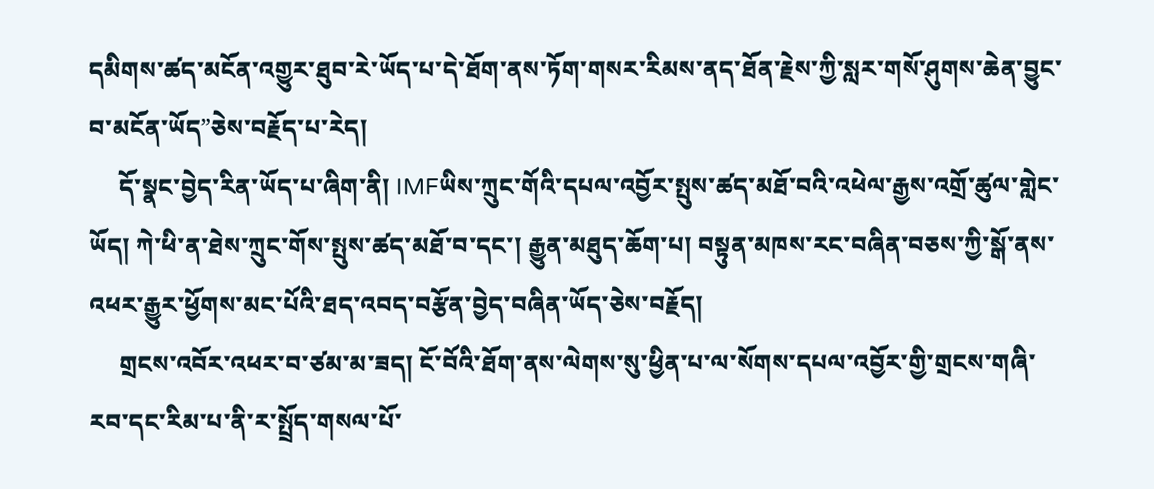དམིགས་ཚད་མངོན་འགྱུར་ཐུབ་རེ་ཡོད་པ་དེ་ཐོག་ནས་ཏོག་གསར་རིམས་ནད་ཐོན་རྗེས་ཀྱི་སླར་གསོ་ཤུགས་ཆེན་བྱུང་བ་མངོན་ཡོད”ཅེས་བརྗོད་པ་རེད།
     དོ་སྣང་བྱེད་རིན་ཡོད་པ་ཞིག་ནི། IMFཡིས་ཀྲུང་གོའི་དཔལ་འབྱོར་སྤུས་ཚད་མཐོ་བའི་འཕེལ་རྒྱས་འགྲོ་ཚུལ་གླེང་ཡོད། ཀེ་ཕི་ན་ཐེས་ཀྲུང་གོས་སྤུས་ཚད་མཐོ་བ་དང་། རྒྱུན་མཐུད་ཆོག་པ། བསྟུན་མཁས་རང་བཞིན་བཅས་ཀྱི་སྒོ་ནས་འཕར་རྒྱུར་ཕྱོགས་མང་པོའི་ཐད་འབད་བརྩོན་བྱེད་བཞིན་ཡོད་ཅེས་བརྗོད།
     གྲངས་འབོར་འཕར་བ་ཙམ་མ་ཟད། ངོ་བོའི་ཐོག་ནས་ལེགས་སུ་ཕྱིན་པ་ལ་སོགས་དཔལ་འབྱོར་གྱི་གྲངས་གཞི་རབ་དང་རིམ་པ་ནི་ར་སྤྲོད་གསལ་པོ་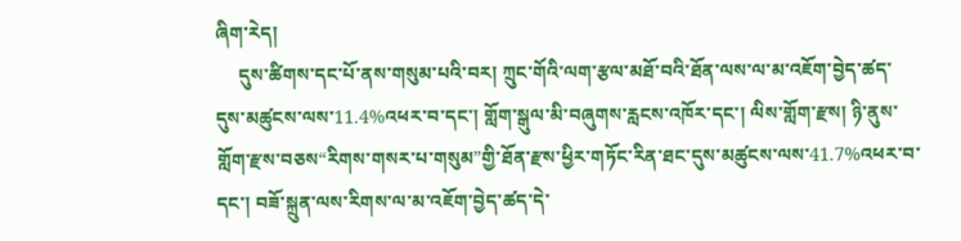ཞིག་རེད།
     དུས་ཚིགས་དང་པོ་ནས་གསུམ་པའི་བར། ཀྲུང་གོའི་ལག་རྩལ་མཐོ་བའི་ཐོན་ལས་ལ་མ་འཇོག་བྱེད་ཚད་དུས་མཚུངས་ལས་11.4%འཕར་བ་དང་། གློག་སྒུལ་མི་བཞུགས་རླངས་འཁོར་དང་། ལིས་གློག་རྫས། ཉི་ནུས་གློག་རྫས་བཅས“རིགས་གསར་པ་གསུམ”གྱི་ཐོན་རྫས་ཕྱིར་གཏོང་རིན་ཐང་དུས་མཚུངས་ལས་41.7%འཕར་བ་དང་། བཟོ་སྐྲུན་ལས་རིགས་ལ་མ་འཇོག་བྱེད་ཚད་དེ་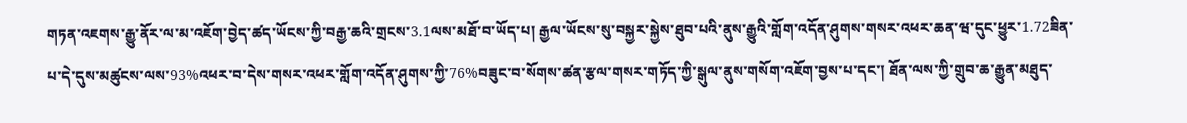གཏན་འཇགས་རྒྱུ་ནོར་ལ་མ་འཇོག་བྱེད་ཚད་ཡོངས་ཀྱི་བརྒྱ་ཆའི་གྲངས་3.1ལས་མཐོ་བ་ཡོད་པ། རྒྱལ་ཡོངས་སུ་བསྐྱར་སྐྱེས་ཐུབ་པའི་ནུས་རྒྱུའི་གློག་འདོན་ཤུགས་གསར་འཕར་ཆན་ཝ་དུང་ཕྱུར་1.72ཟིན་པ་དེ་དུས་མཚུངས་ལས་93%འཕར་བ་དེས་གསར་འཕར་གློག་འདོན་ཤུགས་ཀྱི་76%བཟུང་བ་སོགས་ཚན་རྩལ་གསར་གཏོད་ཀྱི་སྒུལ་ནུས་གསོག་འཇོག་བྱས་པ་དང་། ཐོན་ལས་ཀྱི་གྲུབ་ཆ་རྒྱུན་མཐུད་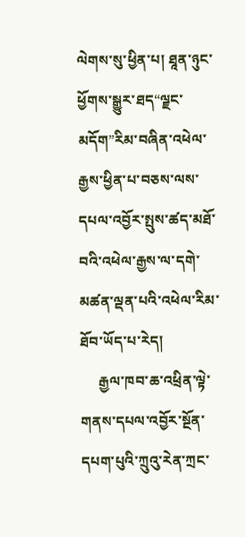ལེགས་སུ་ཕྱིན་པ། ཐཱན་ཉུང་ཕྱོགས་སྒྱུར་ཐད“ལྗང་མདོག”རིམ་བཞིན་འཕེལ་རྒྱས་ཕྱིན་པ་བཅས་ལས་དཔལ་འབྱོར་སྤུས་ཚད་མཐོ་བའི་འཕེལ་རྒྱས་ལ་དགེ་མཚན་ལྡན་པའི་འཕེལ་རིམ་ཐོབ་ཡོད་པ་རེད།
     རྒྱལ་ཁབ་ཆ་འཕྲིན་ལྟེ་གནས་དཔལ་འབྱོར་སྔོན་དཔག་པུའི་ཀྲུའུ་རེན་ཀྲང་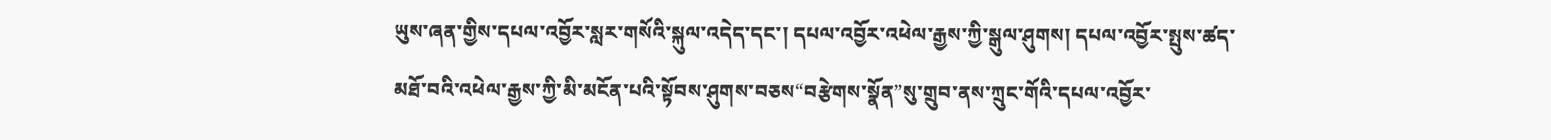ཡུས་ཞན་གྱིས་དཔལ་འབྱོར་སླར་གསོའི་སྐུལ་འདེད་དང་། དཔལ་འབྱོར་འཕེལ་རྒྱས་ཀྱི་སྒུལ་ཤུགས། དཔལ་འབྱོར་སྤུས་ཚད་མཐོ་བའི་འཕེལ་རྒྱས་ཀྱི་མི་མངོན་པའི་སྟོབས་ཤུགས་བཅས“བརྩེགས་སྣོན”སུ་གྲུབ་ནས་ཀྲུང་གོའི་དཔལ་འབྱོར་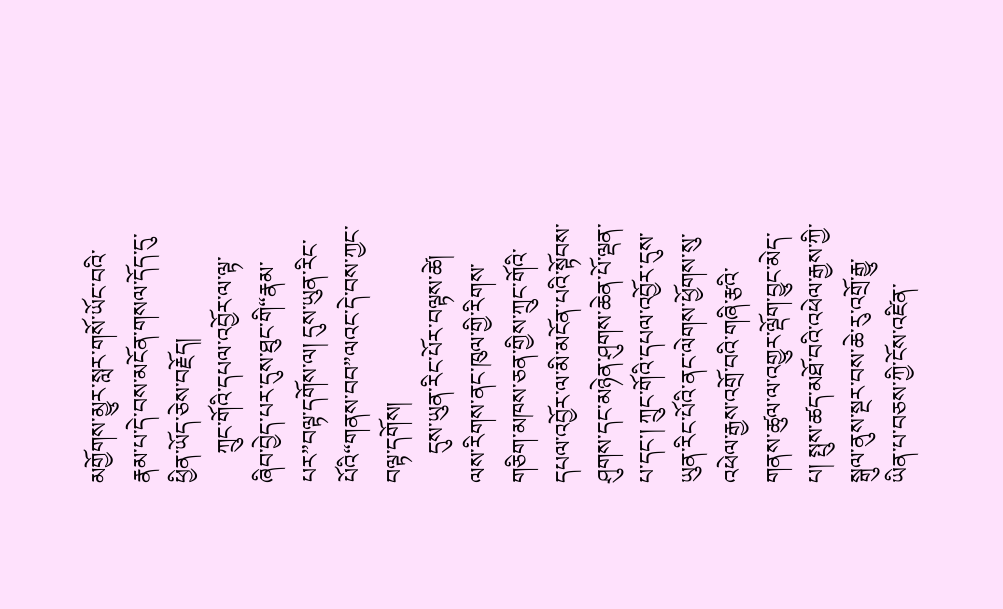མགྱོགས་མྱུར་སླར་གསོ་ཡོང་བའི་རྣམ་པ་དེ་བས་མངོན་གསལ་དོད་དུ་ཕྱིན་ཡོད་ཅེས་བརྗོད།
     ཀྲུང་གོའི་དཔལ་འབྱོར་ལ་ལྟ་ཞིབ་བྱེད་པར་དུས་ཐུང་གི“རྣམ་པར”བལྟ་དགོས་ལ། དུས་ཡུན་རིང་པོའི“གནས་བབ”ལའང་དེ་བས་ཀྱང་བལྟ་དགོས།
     དུས་ཡུན་རིང་པོར་བལྟས་ཚེ། ལས་རིགས་ནང་ཁུལ་གྱི་རིགས་གཅིག་མཁས་ཅན་གྱིས་ཀྲུང་གོའི་དཔལ་འབྱོར་ལ་མི་མངོན་པའི་སྟོབས་ཤུགས་དང་མཉེན་ཤུགས་ཆེན་པོ་ལྡན་པ་དང་། ཀྲུང་གོའི་དཔལ་འབྱོར་དུས་ཡུན་རིང་པོའི་ནང་ལེགས་ཕྱོགས་སུ་འཕེལ་རྒྱས་འགྲོ་བའི་གཞི་རྩའི་གནས་ཚུལ་ལ་འགྱུར་ལྡོག་བྱུང་མེད་པ། སྤུས་ཚད་མཐོ་བའི་འཕེལ་རྒྱས་ཀྱི་སྒུལ་ནུས་སྔར་བས་ཆེ་རུ་འགྲོ་རྒྱུ་ཡིན་པ་བཅས་ཀྱི་ངོས་འཛིན་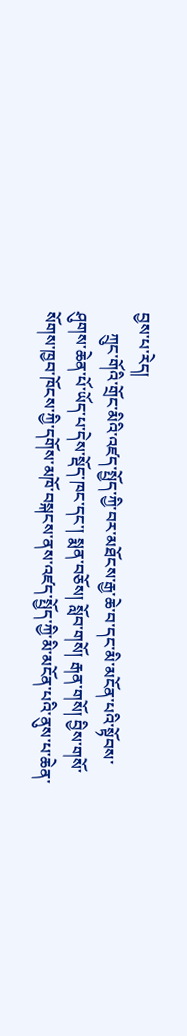བྱས་པ་རེད།
     ཀྲུང་གོའི་གྲོང་མིའི་འཛད་སྤྱོད་ཀྱི་བར་མཐོངས་རྒྱ་ཆེ་བ་དང་མི་མངོན་པའི་སྟོབས་ཤུགས་ཆེན་པོ་ཡོད་པ་དེས་སྡོད་ཁང་དང་། སྨན་བཅོས། སློབ་གསོ། རྒན་གསོ། བྱིས་གསོ་སོགས་ཁྱབ་ཁོངས་ཀྱི་དགོས་མཁོ་བསྐངས་ནས་འཛད་སྤྱོད་ཀྱི་མི་མངོན་པའི་ནུས་པ་ཆེན་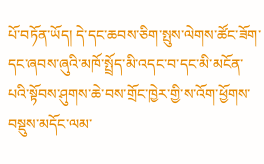པོ་བཏོན་ཡོད། དེ་དང་ཆབས་ཅིག་སྤུས་ལེགས་ཚོང་ཟོག་དང་ཞབས་ཞུའི་མཁོ་སྤྲོད་མི་འདང་བ་དང་མི་མངོན་པའི་སྟོབས་ཤུགས་ཆེ་བས་གྲོང་ཁྱེར་གྱི་ས་འོག་ཕྱོགས་བསྡུས་མདོང་ལམ་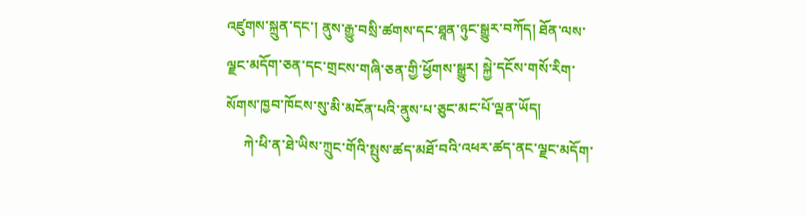འཛུགས་སྐྲུན་དང་། ནུས་རྒྱུ་བསྲི་ཚགས་དང་ཐཱན་ཉུང་སྒྱུར་བཀོད། ཐོན་ལས་ལྗང་མདོག་ཅན་དང་གྲངས་གཞི་ཅན་གྱི་ཕྱོགས་སྒྱུར། སྐྱེ་དངོས་གསོ་རིག་སོགས་ཁྱབ་ཁོངས་སུ་མི་མངོན་པའི་ནུས་པ་ཅུང་མང་པོ་ལྡན་ཡོད།
     ཀེ་ཕི་ན་ཐེ་ཡིས་ཀྲུང་གོའི་སྤུས་ཚད་མཐོ་བའི་འཕར་ཚད་ནང་ལྗང་མདོག་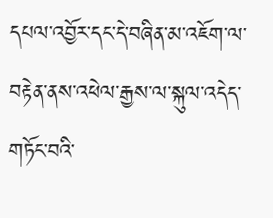དཔལ་འབྱོར་དང་དེ་བཞིན་མ་འཇོག་ལ་བརྟེན་ནས་འཕེལ་རྒྱས་ལ་སྐུལ་འདེད་གཏོང་བའི་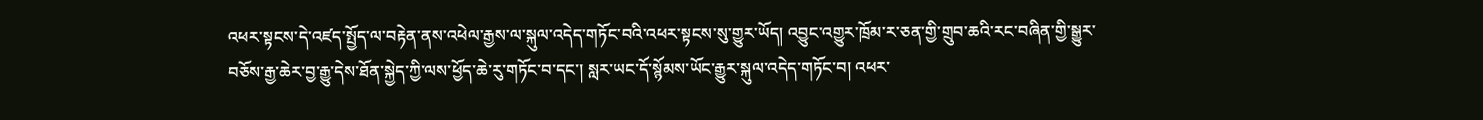འཕར་སྟངས་དེ་འཛད་སྤྱོད་ལ་བརྟེན་ནས་འཕེལ་རྒྱས་ལ་སྐུལ་འདེད་གཏོང་བའི་འཕར་སྟངས་སུ་གྱུར་ཡོད། འབྱུང་འགྱུར་ཁྲོམ་ར་ཅན་གྱི་གྲུབ་ཆའི་རང་བཞིན་གྱི་སྒྱུར་བཅོས་རྒྱ་ཆེར་བྱ་རྒྱུ་དེས་ཐོན་སྐྱེད་ཀྱི་ལས་ཕྱོད་ཆེ་རུ་གཏོང་བ་དང་། སླར་ཡང་དོ་སྙོམས་ཡོང་རྒྱུར་སྐུལ་འདེད་གཏོང་བ། འཕར་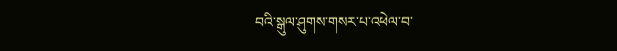བའི་སྒུལ་ཤུགས་གསར་པ་འཕེལ་བ་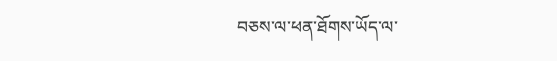བཅས་ལ་ཕན་ཐོགས་ཡོད་ལ་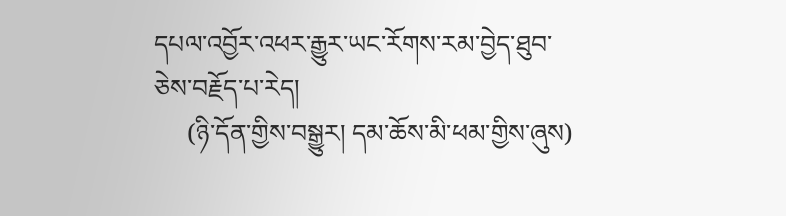དཔལ་འབྱོར་འཕར་རྒྱུར་ཡང་རོགས་རམ་བྱེད་ཐུབ་ཅེས་བརྗོད་པ་རེད།
     (ཉི་དོན་གྱིས་བསྒྱུར། དམ་ཆོས་མི་ཕམ་གྱིས་ཞུས)